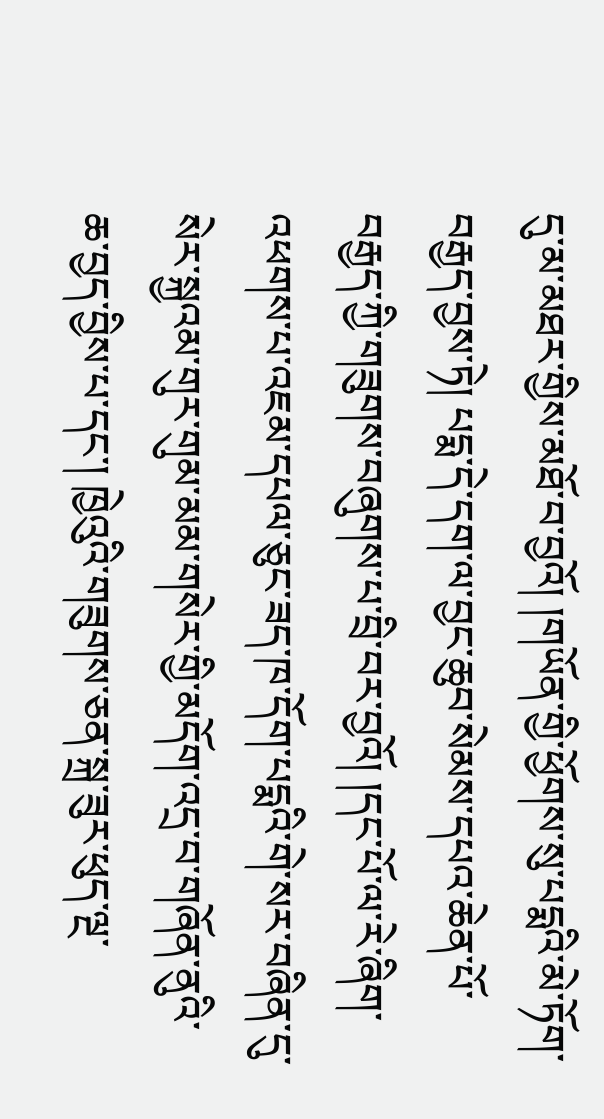དུ་མ་མཐར་གྱིས་མཐོ་བ་བྱའོ། །གཡོན་གྱི་ཕྱོགས་སུ་པདྨའི་མེ་ཏོག་བརྒྱད་བྱས་ཏེ། པདྨ་དེ་དག་ལ་བྱང་ཆུབ་སེམས་དཔའ་ཆེན་པོ་བརྒྱད་ཀྱི་གཟུགས་བཞུགས་པ་བྲི་བར་བྱའོ། །དང་པོ་ལ་རེ་ཞིག་འཕགས་པ་འཇམ་དཔལ་ཅུང་ཟད་ཁ་དོག་པདྨའི་གེ་སར་བཞིན་དུ་སེར་སྐྱའམ་གུར་གུམ་མམ་གསེར་གྱི་མདོག་འདྲ་བ་གཞོན་ནུའི་ཆ་བྱད་བྱིས་པ་དང་། ཁྱེའུའི་གཟུགས་ཅན་སྐྲ་ཟུར་ཕུད་ལྔ་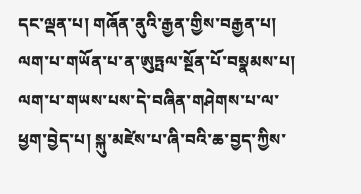དང་ལྡན་པ། གཞོན་ནུའི་རྒྱན་གྱིས་བརྒྱན་པ། ལག་པ་གཡོན་པ་ན་ཨུཏྤལ་སྔོན་པོ་བསྣམས་པ། ལག་པ་གཡས་པས་དེ་བཞིན་གཤེགས་པ་ལ་ཕྱག་བྱེད་པ། སྐུ་མཛེས་པ་ཞི་བའི་ཆ་བྱད་ཀྱིས་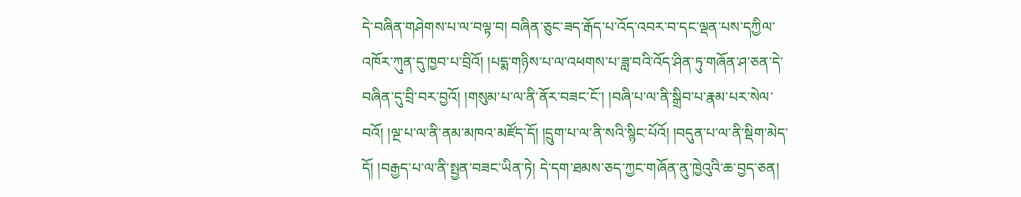དེ་བཞིན་གཤེགས་པ་ལ་བལྟ་བ། བཞིན་ཅུང་ཟད་རྒོད་པ་འོད་འབར་བ་དང་ལྡན་པས་དཀྱིལ་འཁོར་ཀུན་དུ་ཁྱབ་པ་བྲིའོ། །པདྨ་གཉིས་པ་ལ་འཕགས་པ་ཟླ་བའི་འོད་ཤིན་ཏུ་གཞོན་ཤ་ཅན་དེ་བཞིན་དུ་བྲི་བར་བྱའོ། །གསུམ་པ་ལ་ནི་ནོར་བཟང་ངོ་། །བཞི་པ་ལ་ནི་སྒྲིབ་པ་རྣམ་པར་སེལ་བའོ། །ལྔ་པ་ལ་ནི་ནམ་མཁའ་མཛོད་དོ། །དྲུག་པ་ལ་ནི་སའི་སྙིང་པོའོ། །བདུན་པ་ལ་ནི་སྡིག་མེད་དོ། །བརྒྱད་པ་ལ་ནི་སྤྱན་བཟང་ཡིན་ཏེ། དེ་དག་ཐམས་ཅད་ཀྱང་གཞོན་ནུ་ཁྱེའུའི་ཆ་བྱད་ཅན།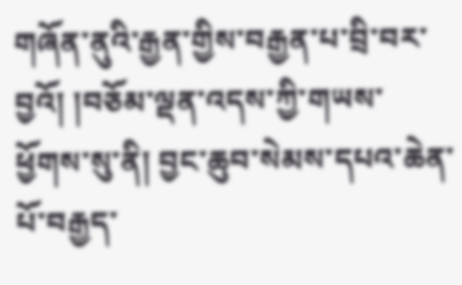གཞོན་ནུའི་རྒྱན་གྱིས་བརྒྱན་པ་བྲི་བར་བྱའོ། །བཅོམ་ལྡན་འདས་ཀྱི་གཡས་ཕྱོགས་སུ་ནི། བྱང་ཆུབ་སེམས་དཔའ་ཆེན་པོ་བརྒྱད་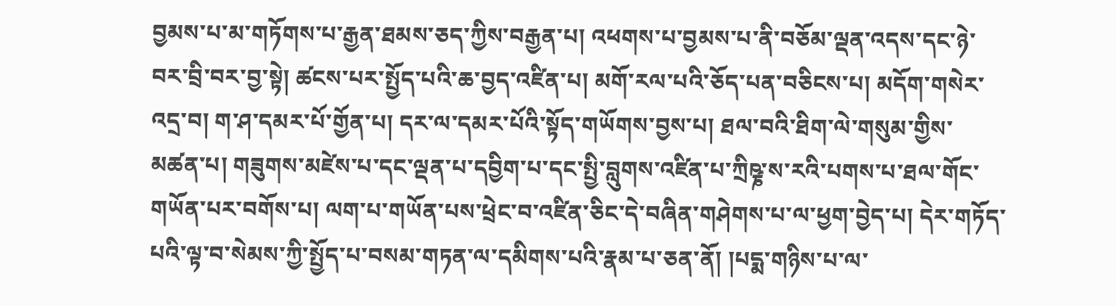བྱམས་པ་མ་གཏོགས་པ་རྒྱན་ཐམས་ཅད་ཀྱིས་བརྒྱན་པ། འཕགས་པ་བྱམས་པ་ནི་བཅོམ་ལྡན་འདས་དང་ཉེ་བར་བྲི་བར་བྱ་སྟེ། ཚངས་པར་སྤྱོད་པའི་ཆ་བྱད་འཛིན་པ། མགོ་རལ་པའི་ཅོད་པན་བཅིངས་པ། མདོག་གསེར་འདྲ་བ། ག་ཤ་དམར་པོ་གྱོན་པ། དར་ལ་དམར་པོའི་སྟོད་གཡོགས་བྱས་པ། ཐལ་བའི་ཐིག་ལེ་གསུམ་གྱིས་མཚན་པ། གཟུགས་མཛེས་པ་དང་ལྡན་པ་དབྱིག་པ་དང་སྤྱི་བླུགས་འཛིན་པ་ཀྲིཥྞ་ས་རའི་པགས་པ་ཐལ་གོང་གཡོན་པར་བགོས་པ། ལག་པ་གཡོན་པས་ཕྲེང་བ་འཛིན་ཅིང་དེ་བཞིན་གཤེགས་པ་ལ་ཕྱག་བྱེད་པ། དེར་གཏོད་པའི་ལྟ་བ་སེམས་ཀྱི་སྤྱོད་པ་བསམ་གཏན་ལ་དམིགས་པའི་རྣམ་པ་ཅན་ནོ། །པདྨ་གཉིས་པ་ལ་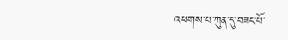འཕགས་པ་ཀུན་དུ་བཟང་པོ་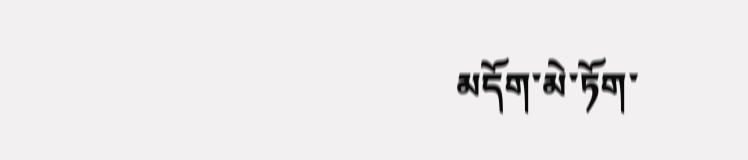མདོག་མེ་ཏོག་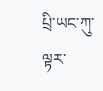པྲི་ཡང་ཀུ་ལྟར་